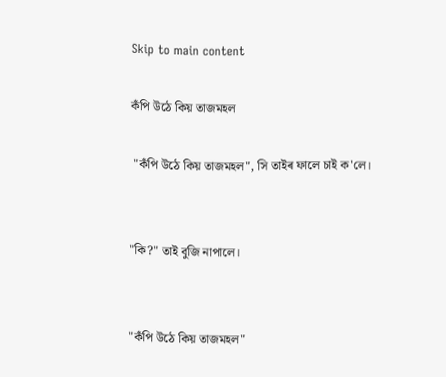Skip to main content

কঁপি উঠে কিয় তাজমহল

 "কঁপি উঠে কিয় তাজমহল", সি তাইৰ ফালে চাই ক'লে।


"কি?" তাই বুজি নাপালে।


"কঁপি উঠে কিয় তাজমহল"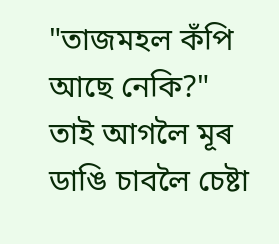"তাজমহল কঁপি আছে নেকি?" তাই আগলৈ মূৰ ডাঙি চাবলৈ চেষ্টা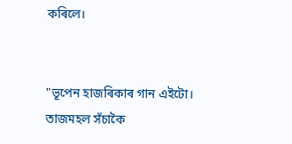কৰিলে।


"ভূপেন হাজৰিকাৰ গান এইটো। তাজমহল সঁচাকৈ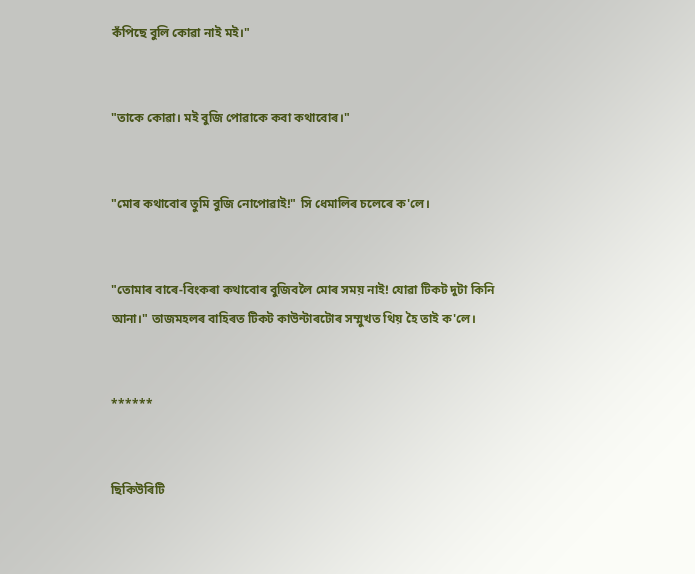কঁপিছে বুলি কোৱা নাই মই।"


"তাকে কোৱা। মই বুজি পোৱাকে কবা কথাবোৰ।"


"মোৰ কথাবোৰ তুমি বুজি নোপোৱাই!" সি ধেমালিৰ চলেৰে ক'লে।


"তোমাৰ বাৰে-বিংকৰা কথাবোৰ বুজিবলৈ মোৰ সময় নাই! যোৱা টিকট দুটা কিনি আনা।" তাজমহলৰ বাহিৰত টিকট কাউন্টাৰটোৰ সম্মুখত থিয় হৈ তাই ক'লে।


******


ছিকিউৰিটি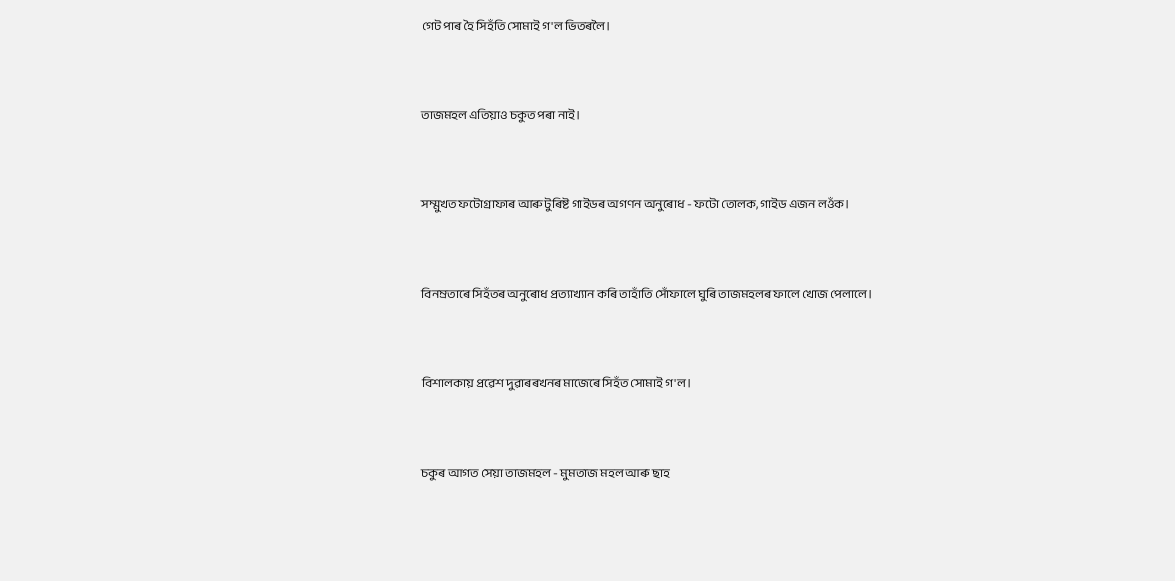গেট পাৰ হৈ সিহঁতি সোমাই গ'ল ভিতৰলৈ।


তাজমহল এতিয়াও চকুত পৰা নাই।


সম্মুখত ফটোগ্ৰাফাৰ আৰু টুৰিষ্ট গাইডৰ অগণন অনুৰোধ - ফটো তোলক, গাইড এজন লওঁক।


বিনম্ৰতাৰে সিহঁতৰ অনুৰোধ প্ৰত্যাখ্যান কৰি তাহাঁতি সোঁফালে ঘুৰি তাজমহলৰ ফালে খোজ পেলালে।


বিশালকায় প্ৰৱেশ দুৱাৰৰখনৰ মাজেৰে সিহঁত সোমাই গ'ল।


চকুৰ আগত সেয়া তাজমহল - মুমতাজ মহল আৰু ছাহ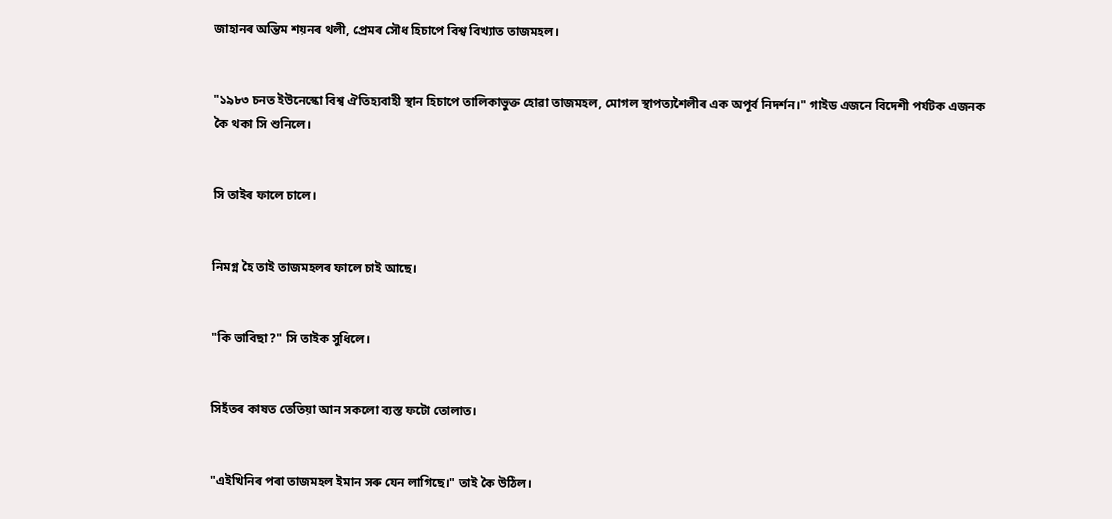জাহানৰ অন্তিম শয়নৰ থলী, প্ৰেমৰ সৌধ হিচাপে বিশ্ব বিখ্যাত তাজমহল।


"১৯৮৩ চনত ইউনেস্কো বিশ্ব ঐতিহ্যবাহী স্থান হিচাপে তালিকাভুক্ত হোৱা তাজমহল, মোগল স্থাপত্যশৈলীৰ এক অপূৰ্ব নিদৰ্শন।" গাইড এজনে বিদেশী পৰ্যটক এজনক কৈ থকা সি শুনিলে।


সি তাইৰ ফালে চালে।


নিমগ্ন হৈ তাই তাজমহলৰ ফালে চাই আছে।


"কি ভাবিছা?" সি তাইক সুধিলে।


সিহঁতৰ কাষত তেতিয়া আন সকলো ব্যস্ত ফটো তোলাত।


"এইখিনিৰ পৰা তাজমহল ইমান সৰু যেন লাগিছে।" তাই কৈ উঠিল।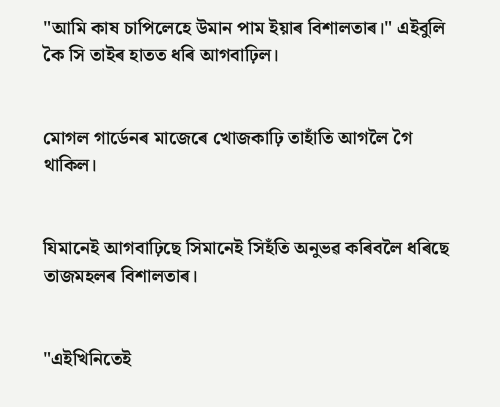"আমি কাষ চাপিলেহে উমান পাম ইয়াৰ বিশালতাৰ।" এইবুলি কৈ সি তাইৰ হাতত ধৰি আগবাঢ়িল।


মোগল গাৰ্ডেনৰ মাজেৰে খোজকাঢ়ি তাহাঁতি আগলৈ গৈ থাকিল।


যিমানেই আগবাঢ়িছে সিমানেই সিহঁতি অনুভৱ কৰিবলৈ ধৰিছে তাজমহলৰ বিশালতাৰ।


"এইখিনিতেই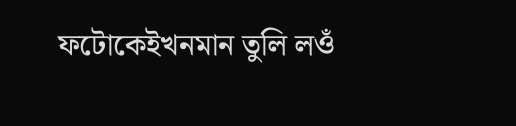ফটোকেইখনমান তুলি লওঁ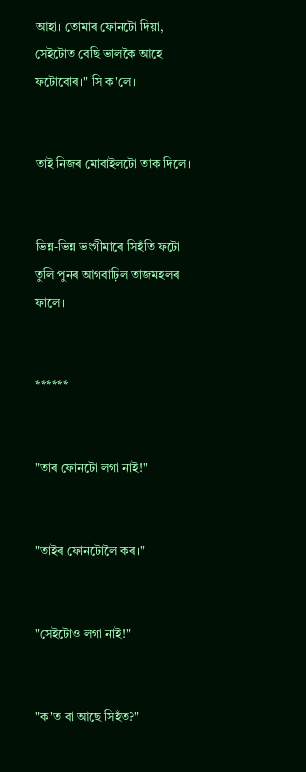আহা। তোমাৰ ফোনটো দিয়া, সেইটোত বেছি ভালকৈ আহে ফটোবোৰ।" সি ক'লে।


তাই নিজৰ মোবাইলটো তাক দিলে।


ভিন্ন-ভিন্ন ভংগীমাৰে সিহঁতি ফটো তুলি পুনৰ আগবাঢ়িল তাজমহলৰ ফালে।


******


"তাৰ ফোনটো লগা নাই!"


"তাইৰ ফোনটোলৈ কৰ।"


"সেইটোও লগা নাই!"


"ক'ত বা আছে সিহঁত?"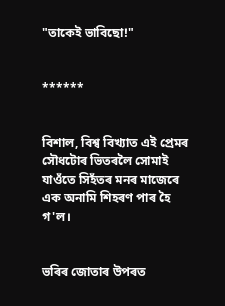"তাকেই ভাবিছো!"


******


বিশাল, বিশ্ব বিখ্যাত এই প্ৰেমৰ সৌধটোৰ ভিতৰলৈ সোমাই যাওঁতে সিহঁতৰ মনৰ মাজেৰে এক অনামি শিহৰণ পাৰ হৈ গ'ল।


ভৰিৰ জোতাৰ উপৰত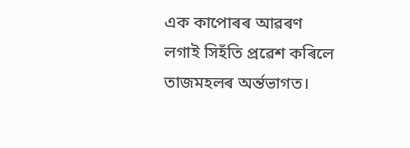এক কাপোৰৰ আৱৰণ লগাই সিহঁতি প্ৰৱেশ কৰিলে তাজমহলৰ অৰ্ন্তভাগত।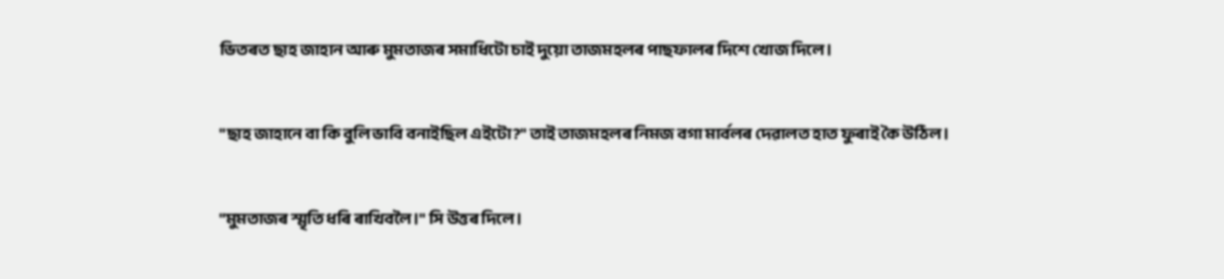ভিতৰত ছাহ জাহান আৰু মুমতাজৰ সমাধিটো চাই দুয়ো তাজমহলৰ পাছফালৰ দিশে খোজ দিলে।


"ছাহ জাহানে বা কি বুলি ভাবি বনাইছিল এইটো?" তাই তাজমহলৰ নিমজ বগা মাৰ্বলৰ দেৱালত হাত ফুৰাই কৈ উঠিল।


"মুমতাজৰ স্মৃতি ধৰি ৰাখিবলৈ।" সি উত্তৰ দিলে।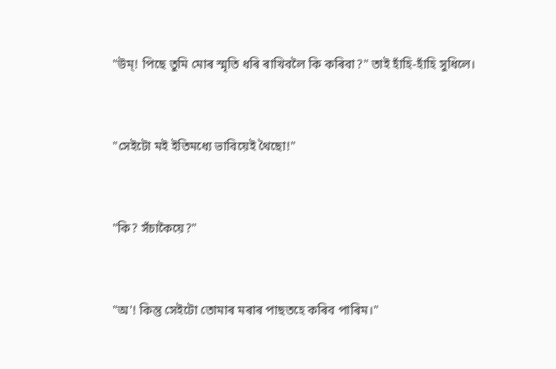"উম্! পিছে তুমি মোৰ স্মৃতি ধৰি ৰাখিবলৈ কি কৰিবা?" তাই হাঁহি-হাঁহি সুধিলে।


"সেইটো মই ইতিমধ্যে ভাবিয়েই থৈছো!"


"কি? সঁচাকৈয়ে?"


"অ'! কিন্তু সেইটো তোমাৰ মৰাৰ পাছতহে কৰিব পাৰিম।"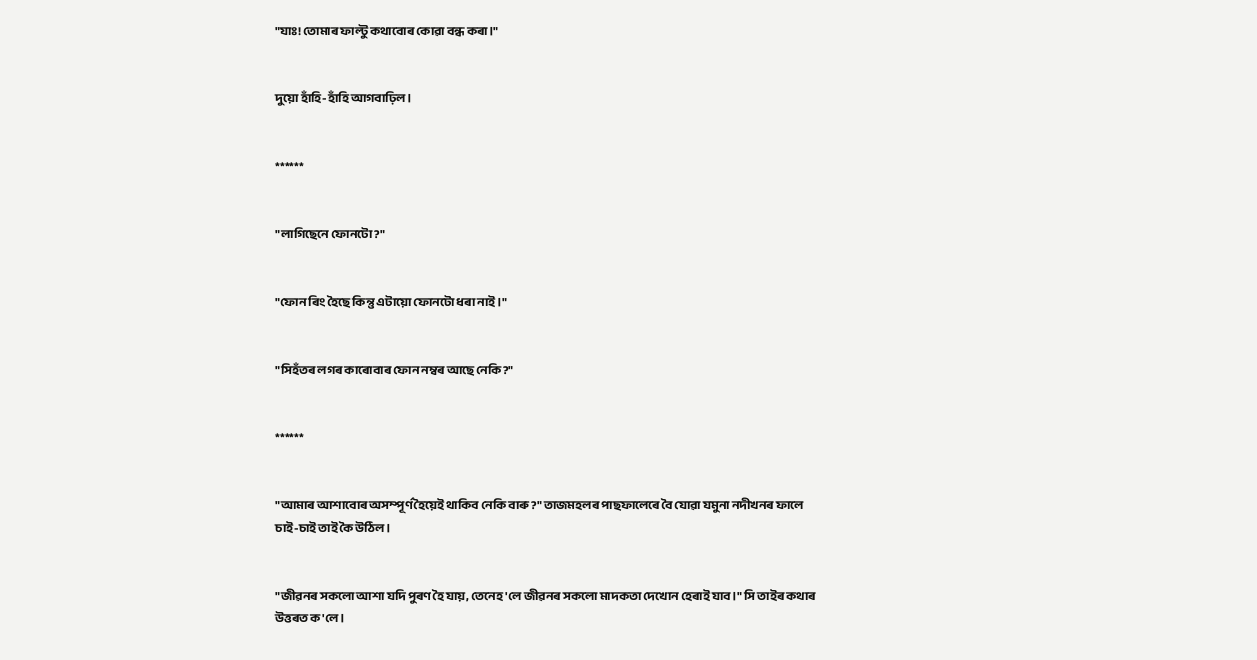"যাঃ! তোমাৰ ফাল্টু কথাবোৰ কোৱা বন্ধ কৰা।"


দুয়ো হাঁহি-হাঁহি আগবাঢ়িল।


******


"লাগিছেনে ফোনটো?"


"ফোন ৰিং হৈছে কিন্তু এটায়ো ফোনটো ধৰা নাই।"


"সিহঁতৰ লগৰ কাৰোবাৰ ফোন নম্বৰ আছে নেকি?"


******


"আমাৰ আশাবোৰ অসম্পূৰ্ণ হৈয়েই থাকিব নেকি বাৰু?" তাজমহলৰ পাছফালেৰে বৈ যোৱা যমুনা নদীখনৰ ফালে চাই-চাই তাই কৈ উঠিল।


"জীৱনৰ সকলো আশা যদি পুৰণ হৈ যায়, তেনেহ'লে জীৱনৰ সকলো মাদকতা দেখোন হেৰাই যাব।" সি তাইৰ কথাৰ উত্তৰত ক'লে।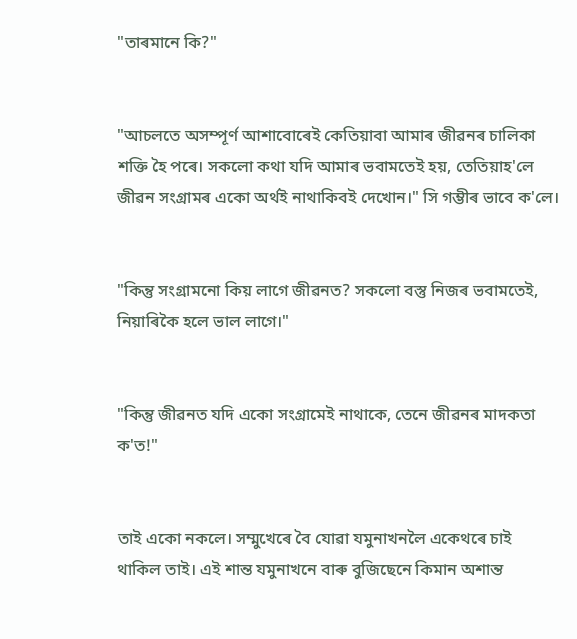"তাৰমানে কি?"


"আচলতে অসম্পূৰ্ণ আশাবোৰেই কেতিয়াবা আমাৰ জীৱনৰ চালিকা শক্তি হৈ পৰে। সকলো কথা যদি আমাৰ ভবামতেই হয়, তেতিয়াহ'লে জীৱন সংগ্ৰামৰ একো অৰ্থই নাথাকিবই দেখোন।" সি গম্ভীৰ ভাবে ক'লে।


"কিন্তু সংগ্ৰামনো কিয় লাগে জীৱনত? সকলো বস্তু নিজৰ ভবামতেই, নিয়াৰিকৈ হলে ভাল লাগে।"


"কিন্তু জীৱনত যদি একো সংগ্ৰামেই নাথাকে, তেনে জীৱনৰ মাদকতা ক'ত!"


তাই একো নকলে। সম্মুখেৰে বৈ যোৱা যমুনাখনলৈ একেথৰে চাই থাকিল তাই। এই শান্ত যমুনাখনে বাৰু বুজিছেনে কিমান অশান্ত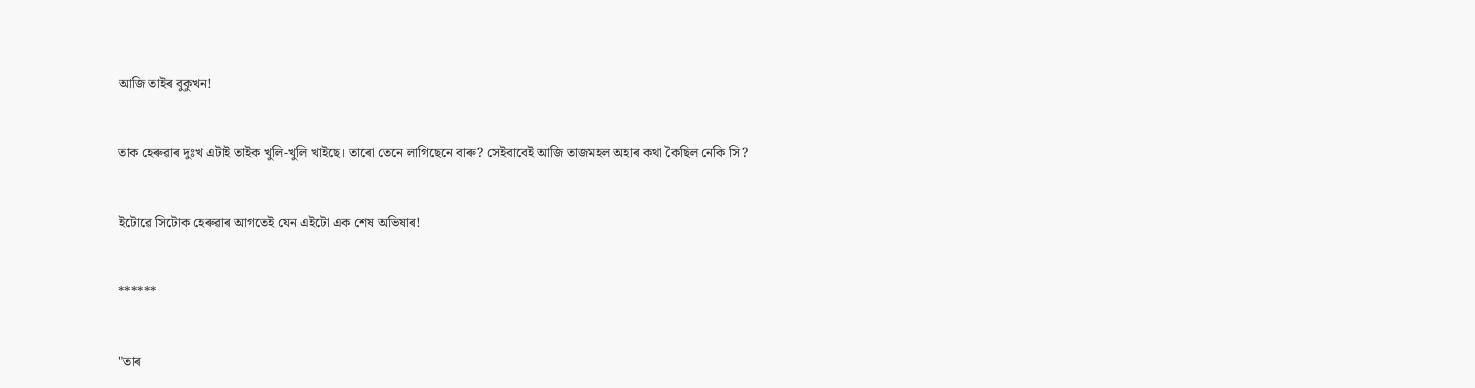আজি তাইৰ বুকুখন!


তাক হেৰুৱাৰ দুঃখ এটাই তাইক খুলি-খুলি খাইছে। তাৰো তেনে লাগিছেনে বাৰু? সেইবাবেই আজি তাজমহল অহাৰ কথা কৈছিল নেকি সি?


ইটোৱে সিটোক হেৰুৱাৰ আগতেই যেন এইটো এক শেষ অভিষাৰ!


******


"তাৰ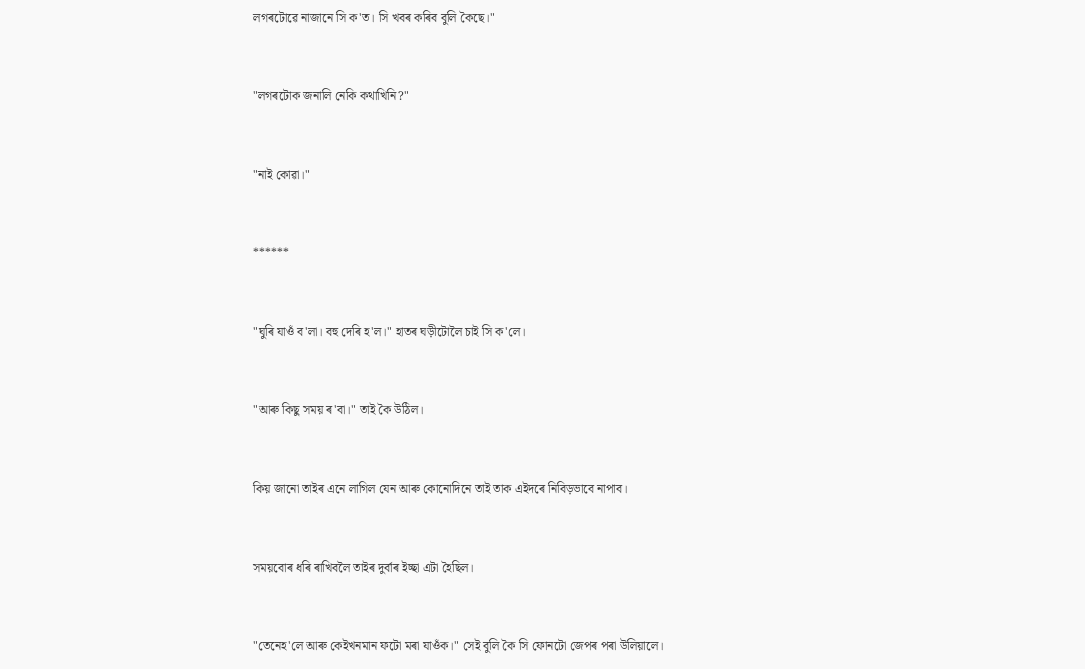লগৰটোৱে নাজানে সি ক'ত। সি খবৰ কৰিব বুলি কৈছে।"


"লগৰটোক জনালি নেকি কথাখিনি?"


"নাই কোৱা।"


******


"ঘুৰি যাওঁ ব'লা। বহু দেৰি হ'ল।" হাতৰ ঘড়ীটোলৈ চাই সি ক'লে।


"আৰু কিছু সময় ৰ'বা।" তাই কৈ উঠিল।


কিয় জানো তাইৰ এনে লাগিল যেন আৰু কোনোদিনে তাই তাক এইদৰে নিবিড়ভাবে নাপাব।


সময়বোৰ ধৰি ৰাখিবলৈ তাইৰ দুৰ্বাৰ ইচ্ছা এটা হৈছিল।


"তেনেহ'লে আৰু কেইখনমান ফটো মৰা যাওঁক।" সেই বুলি কৈ সি ফোনটো জেপৰ পৰা উলিয়ালে।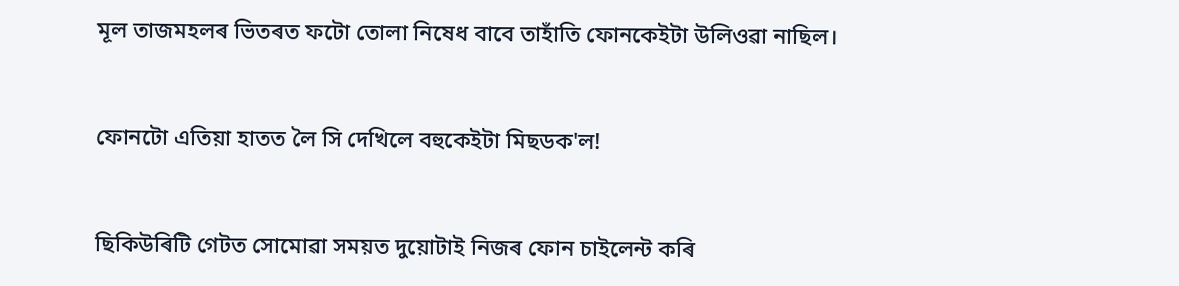মূল তাজমহলৰ ভিতৰত ফটো তোলা নিষেধ বাবে তাহাঁতি ফোনকেইটা উলিওৱা নাছিল।


ফোনটো এতিয়া হাতত লৈ সি দেখিলে বহুকেইটা মিছডক'ল!


ছিকিউৰিটি গেটত সোমোৱা সময়ত দুয়োটাই নিজৰ ফোন চাইলেন্ট কৰি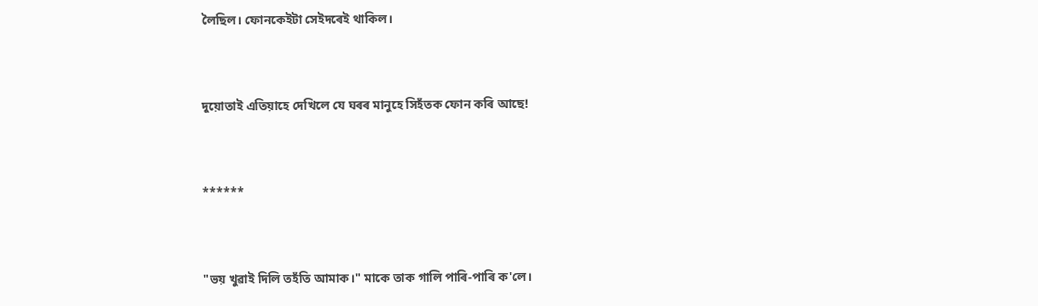লৈছিল। ফোনকেইটা সেইদৰেই থাকিল।


দুয়োতাই এতিয়াহে দেখিলে যে ঘৰৰ মানুহে সিহঁতক ফোন কৰি আছে!


******


"ভয় খুৱাই দিলি তহঁতি আমাক।" মাকে তাক গালি পাৰি-পাৰি ক'লে।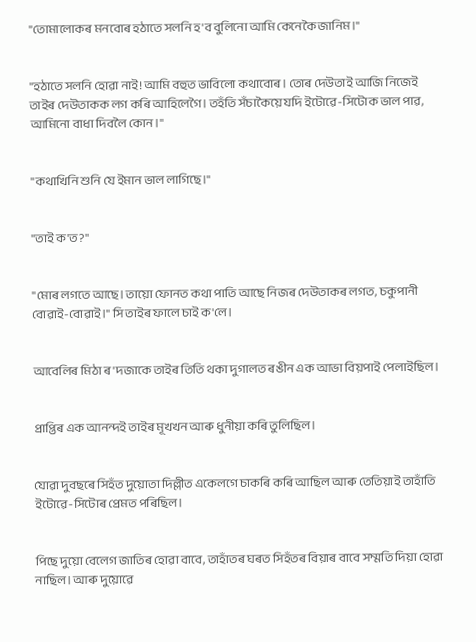"তোমালোকৰ মনবোৰ হঠাতে সলনি হ'ব বুলিনো আমি কেনেকৈ জানিম।"


"হঠাতে সলনি হোৱা নাই! আমি বহুত ভাবিলো কথাবোৰ। তোৰ দেউতাই আজি নিজেই তাইৰ দেউতাকক লগ কৰি আহিলেগৈ। তহঁতি সঁচাকৈয়ে যদি ইটোৱে-সিটোক ভাল পাৱ, আমিনো বাধা দিবলৈ কোন।"


"কথাখিনি শুনি যে ইমান ভাল লাগিছে।"


"তাই ক'ত?"


"মোৰ লগতে আছে। তায়ো ফোনত কথা পাতি আছে নিজৰ দেউতাকৰ লগত, চকুপানী বোৱাই-বোৱাই।" সি তাইৰ ফালে চাই ক'লে।


আবেলিৰ মিঠা ৰ'দজাকে তাইৰ তিতি থকা দুগালত ৰঙীন এক আভা বিয়পাই পেলাইছিল।


প্ৰাপ্তিৰ এক আনন্দই তাইৰ মূখখন আৰু ধুনীয়া কৰি তুলিছিল।


যোৱা দুবছৰে সিহঁত দুয়োতা দিল্লীত একেলগে চাকৰি কৰি আছিল আৰু তেতিয়াই তাহাঁতি ইটোৱে-সিটোৰ প্ৰেমত পৰিছিল।


পিছে দুয়ো বেলেগ জাতিৰ হোৱা বাবে, তাহাঁতৰ ঘৰত সিহঁতৰ বিয়াৰ বাবে সম্মতি দিয়া হোৱা নাছিল। আৰু দুয়োৱে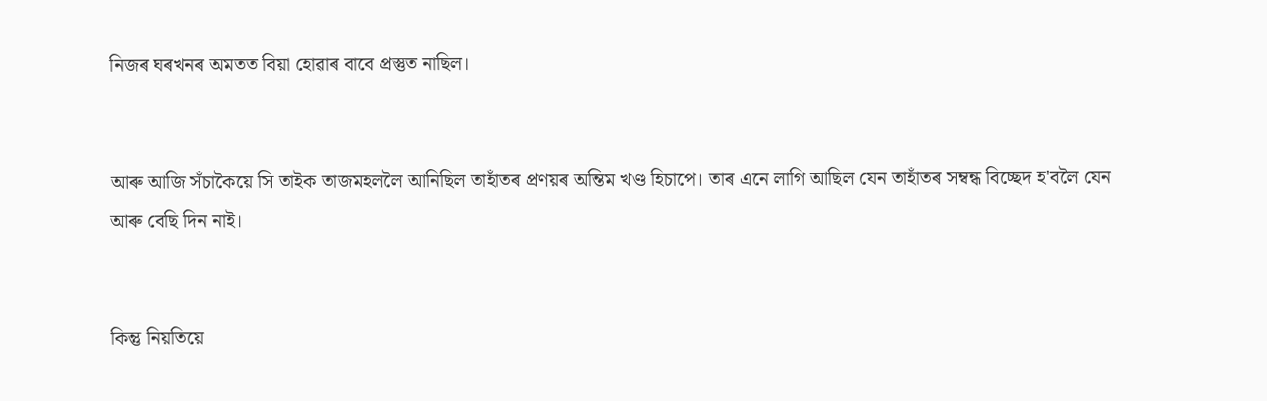নিজৰ ঘৰখনৰ অমতত বিয়া হোৱাৰ বাবে প্ৰস্তুত নাছিল।


আৰু আজি সঁচাকৈয়ে সি তাইক তাজমহললৈ আনিছিল তাহাঁতৰ প্ৰণয়ৰ অন্তিম খণ্ড হিচাপে। তাৰ এনে লাগি আছিল যেন তাহাঁতৰ সম্বন্ধ বিচ্ছেদ হ'বলৈ যেন আৰু বেছি দিন নাই।


কিন্তু নিয়তিয়ে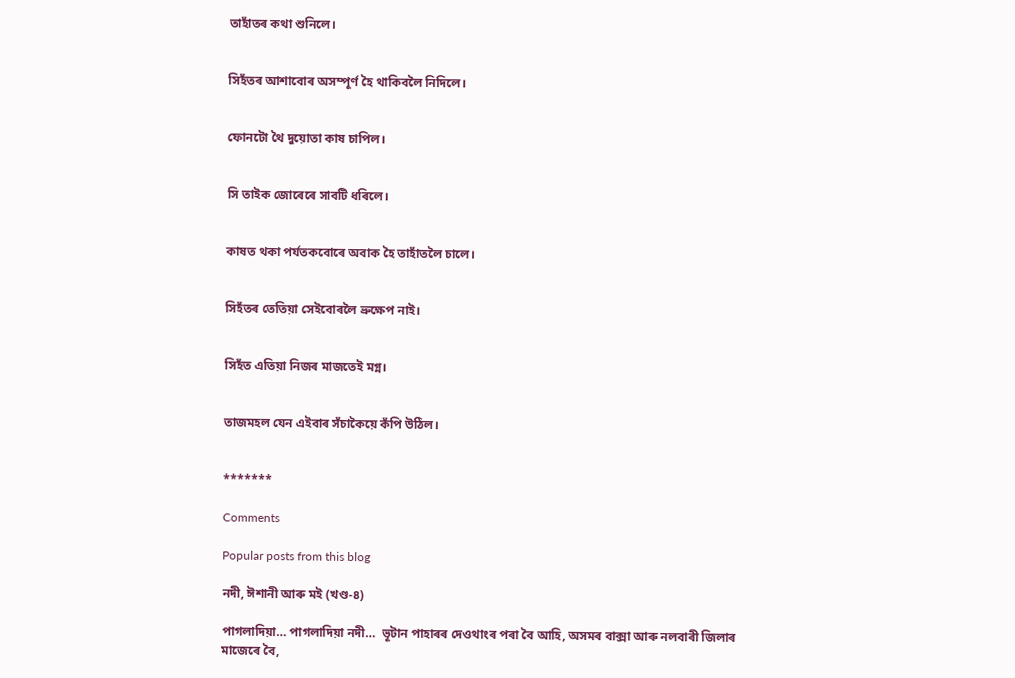তাহাঁতৰ কথা শুনিলে।


সিহঁতৰ আশাবোৰ অসম্পূৰ্ণ হৈ থাকিবলৈ নিদিলে।


ফোনটো থৈ দুয়োতা কাষ চাপিল।


সি তাইক জোৰেৰে সাবটি ধৰিলে।


কাষত থকা পৰ্যতকবোৰে অবাক হৈ তাহাঁতলৈ চালে।


সিহঁতৰ তেতিয়া সেইবোৰলৈ ভ্ৰুক্ষেপ নাই।


সিহঁত এতিয়া নিজৰ মাজতেই মগ্ন।


তাজমহল যেন এইবাৰ সঁচাকৈয়ে কঁপি উঠিল।


*******

Comments

Popular posts from this blog

নদী, ঈশানী আৰু মই (খণ্ড-৪)

পাগলাদিয়া… পাগলাদিয়া নদী…  ভূটান পাহাৰৰ দেওথাংৰ পৰা বৈ আহি, অসমৰ বাক্সা আৰু নলবাৰী জিলাৰ মাজেৰে বৈ,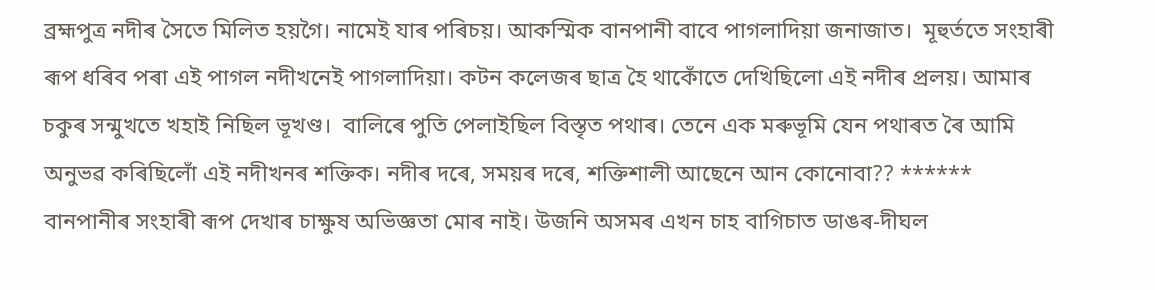ব্ৰহ্মপুত্ৰ নদীৰ সৈতে মিলিত হয়গৈ। নামেই যাৰ পৰিচয়। আকস্মিক বানপানী বাবে পাগলাদিয়া জনাজাত।  মূহুৰ্ততে সংহাৰী ৰূপ ধৰিব পৰা এই পাগল নদীখনেই পাগলাদিয়া। কটন কলেজৰ ছাত্ৰ হৈ থাকোঁতে দেখিছিলো এই নদীৰ প্ৰলয়। আমাৰ চকুৰ সন্মুখতে খহাই নিছিল ভূখণ্ড।  বালিৰে পুতি পেলাইছিল বিস্তৃত পথাৰ। তেনে এক মৰুভূমি যেন পথাৰত ৰৈ আমি অনুভৱ কৰিছিলোঁ এই নদীখনৰ শক্তিক। নদীৰ দৰে, সময়ৰ দৰে, শক্তিশালী আছেনে আন কোনোবা?? ****** বানপানীৰ সংহাৰী ৰূপ দেখাৰ চাক্ষুষ অভিজ্ঞতা মোৰ নাই। উজনি অসমৰ এখন চাহ বাগিচাত ডাঙৰ-দীঘল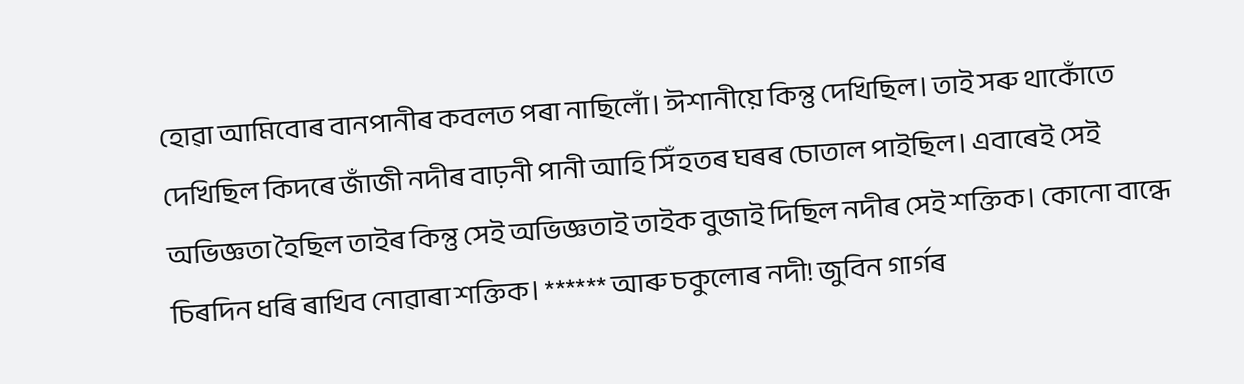হোৱা আমিবোৰ বানপানীৰ কবলত পৰা নাছিলোঁ। ঈশানীয়ে কিন্তু দেখিছিল। তাই সৰু থাকোঁতে দেখিছিল কিদৰে জাঁজী নদীৰ বাঢ়নী পানী আহি সিঁহতৰ ঘৰৰ চোতাল পাইছিল। এবাৰেই সেই অভিজ্ঞতা হৈছিল তাইৰ কিন্তু সেই অভিজ্ঞতাই তাইক বুজাই দিছিল নদীৰ সেই শক্তিক। কোনো বান্ধে চিৰদিন ধৰি ৰাখিব নোৱাৰা শক্তিক। ****** আৰু চকুলোৰ নদী! জুবিন গাৰ্গৰ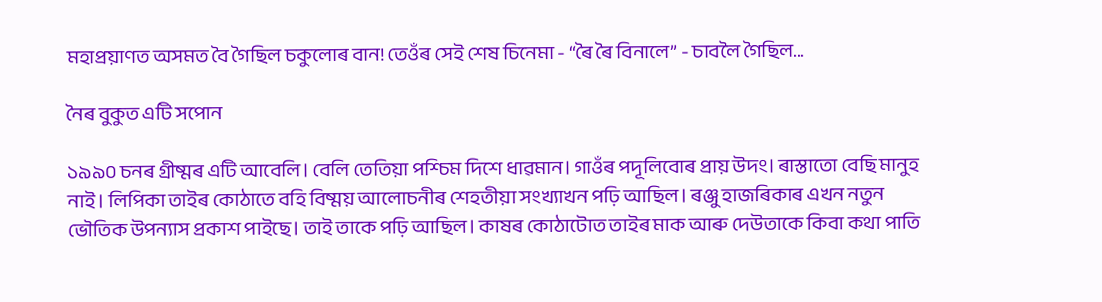মহাপ্ৰয়াণত অসমত বৈ গৈছিল চকুলোৰ বান! তেওঁৰ সেই শেষ চিনেমা - “ৰৈ ৰৈ বিনালে” - চাবলৈ গৈছিল...

নৈৰ বুকুত এটি সপোন

১৯৯০ চনৰ গ্ৰীষ্মৰ এটি আবেলি। বেলি তেতিয়া পশ্চিম দিশে ধাৱমান। গাওঁৰ পদূলিবোৰ প্ৰায় উদং। ৰাস্তাতো বেছি মানুহ নাই। লিপিকা তাইৰ কোঠাতে বহি বিষ্ময় আলোচনীৰ শেহতীয়া সংখ্যাখন পঢ়ি আছিল। ৰঞ্জু হাজৰিকাৰ এখন নতুন ভৌতিক উপন্যাস প্ৰকাশ পাইছে। তাই তাকে পঢ়ি আছিল। কাষৰ কোঠাটোত তাইৰ মাক আৰু দেউতাকে কিবা কথা পাতি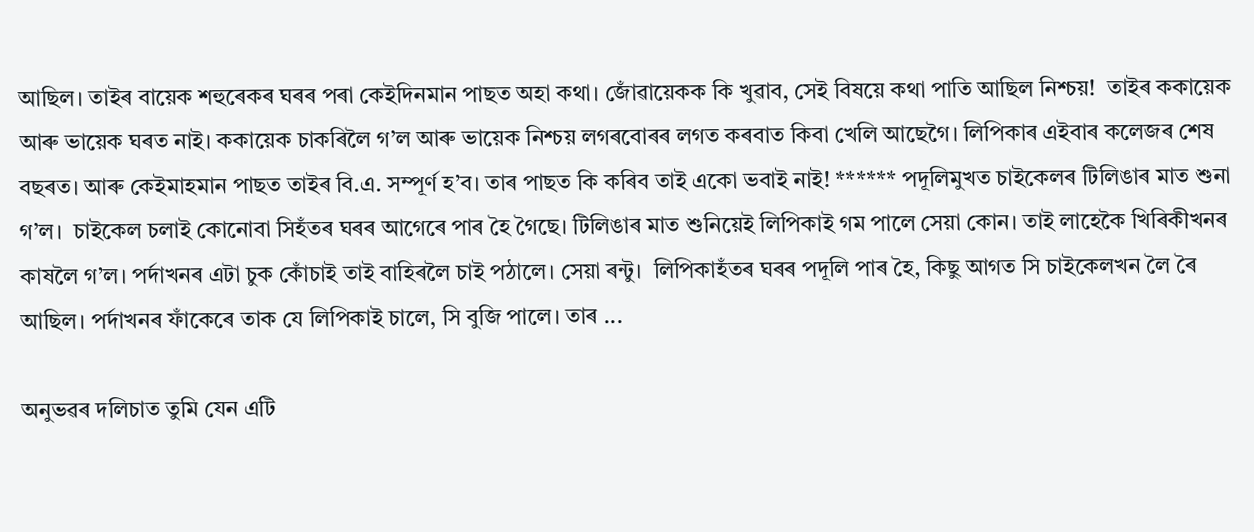আছিল। তাইৰ বায়েক শহুৰেকৰ ঘৰৰ পৰা কেইদিনমান পাছত অহা কথা। জোঁৱায়েকক কি খুৱাব, সেই বিষয়ে কথা পাতি আছিল নিশ্চয়!  তাইৰ ককায়েক আৰু ভায়েক ঘৰত নাই। ককায়েক চাকৰিলৈ গ’ল আৰু ভায়েক নিশ্চয় লগৰবোৰৰ লগত কৰবাত কিবা খেলি আছেগৈ। লিপিকাৰ এইবাৰ কলেজৰ শেষ বছৰত। আৰু কেইমাহমান পাছত তাইৰ বি.এ. সম্পূৰ্ণ হ’ব। তাৰ পাছত কি কৰিব তাই একো ভবাই নাই! ****** পদূলিমুখত চাইকেলৰ টিলিঙাৰ মাত শুনা গ’ল।  চাইকেল চলাই কোনোবা সিহঁতৰ ঘৰৰ আগেৰে পাৰ হৈ গৈছে। টিলিঙাৰ মাত শুনিয়েই লিপিকাই গম পালে সেয়া কোন। তাই লাহেকৈ খিৰিকীখনৰ কাষলৈ গ’ল। পৰ্দাখনৰ এটা চুক কোঁচাই তাই বাহিৰলৈ চাই পঠালে। সেয়া ৰন্টু।  লিপিকাহঁতৰ ঘৰৰ পদূলি পাৰ হৈ, কিছু আগত সি চাইকেলখন লৈ ৰৈ আছিল। পৰ্দাখনৰ ফাঁকেৰে তাক যে লিপিকাই চালে, সি বুজি পালে। তাৰ ...

অনুভৱৰ দলিচাত তুমি যেন এটি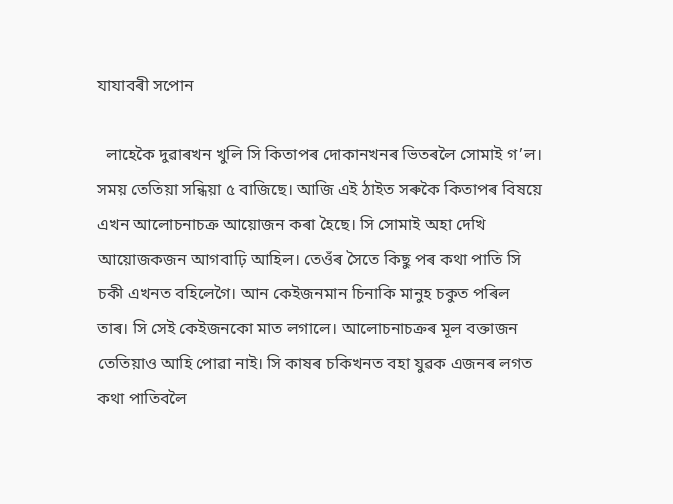যাযাবৰী সপোন

  লাহেকৈ দুৱাৰখন খুলি সি কিতাপৰ দোকানখনৰ ভিতৰলৈ সোমাই গ’ল।  সময় তেতিয়া সন্ধিয়া ৫ বাজিছে। আজি এই ঠাইত সৰুকৈ কিতাপৰ বিষয়ে এখন আলোচনাচক্ৰ আয়োজন কৰা হৈছে। সি সোমাই অহা দেখি আয়োজকজন আগবাঢ়ি আহিল। তেওঁৰ সৈতে কিছু পৰ কথা পাতি সি চকী এখনত বহিলেগৈ। আন কেইজনমান চিনাকি মানুহ চকুত পৰিল তাৰ। সি সেই কেইজনকো মাত লগালে। আলোচনাচক্ৰৰ মূল বক্তাজন তেতিয়াও আহি পোৱা নাই। সি কাষৰ চকিখনত বহা যুৱক এজনৰ লগত কথা পাতিবলৈ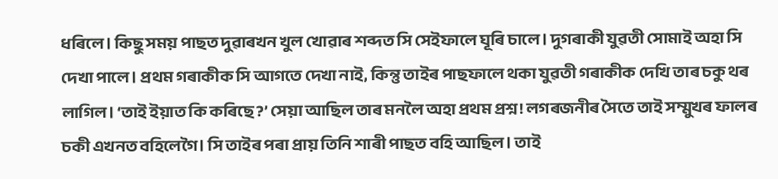ধৰিলে। কিছু সময় পাছত দুৱাৰখন খুল খোৱাৰ শব্দত সি সেইফালে ঘূৰি চালে। দুগৰাকী যুৱতী সোমাই অহা সি দেখা পালে। প্ৰথম গৰাকীক সি আগতে দেখা নাই, কিন্তু তাইৰ পাছফালে থকা যুৱতী গৰাকীক দেখি তাৰ চকু থৰ লাগিল। ‘তাই ইয়াত কি কৰিছে?’ সেয়া আছিল তাৰ মনলৈ অহা প্ৰথম প্ৰশ্ন! লগৰজনীৰ সৈতে তাই সম্মুখৰ ফালৰ চকী এখনত বহিলেগৈ। সি তাইৰ পৰা প্ৰায় তিনি শাৰী পাছত বহি আছিল। তাই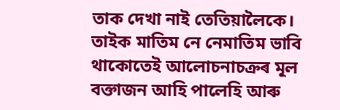তাক দেখা নাই তেতিয়ালৈকে। তাইক মাতিম নে নেমাতিম ভাবি থাকোতেই আলোচনাচক্ৰৰ মূল বক্তাজন আহি পালেহি আৰু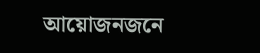আয়োজনজনে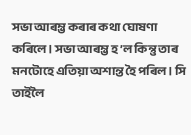সভা আৰম্ভ কৰাৰ কথা ঘোষণা কৰিলে। সভা আৰম্ভ হ’ল কিন্তু তাৰ মনটোহে এতিয়া অশান্ত হৈ পৰিল। সি তাইলৈ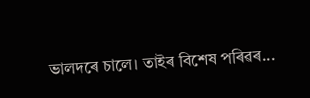ভালদৰে চালে। তাইৰ বিশেষ পৰিৱৰ...